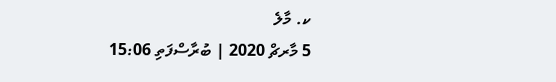ކ. މާލެ
5 މާރޗް 2020 | ބުރާސްފަތި 15:06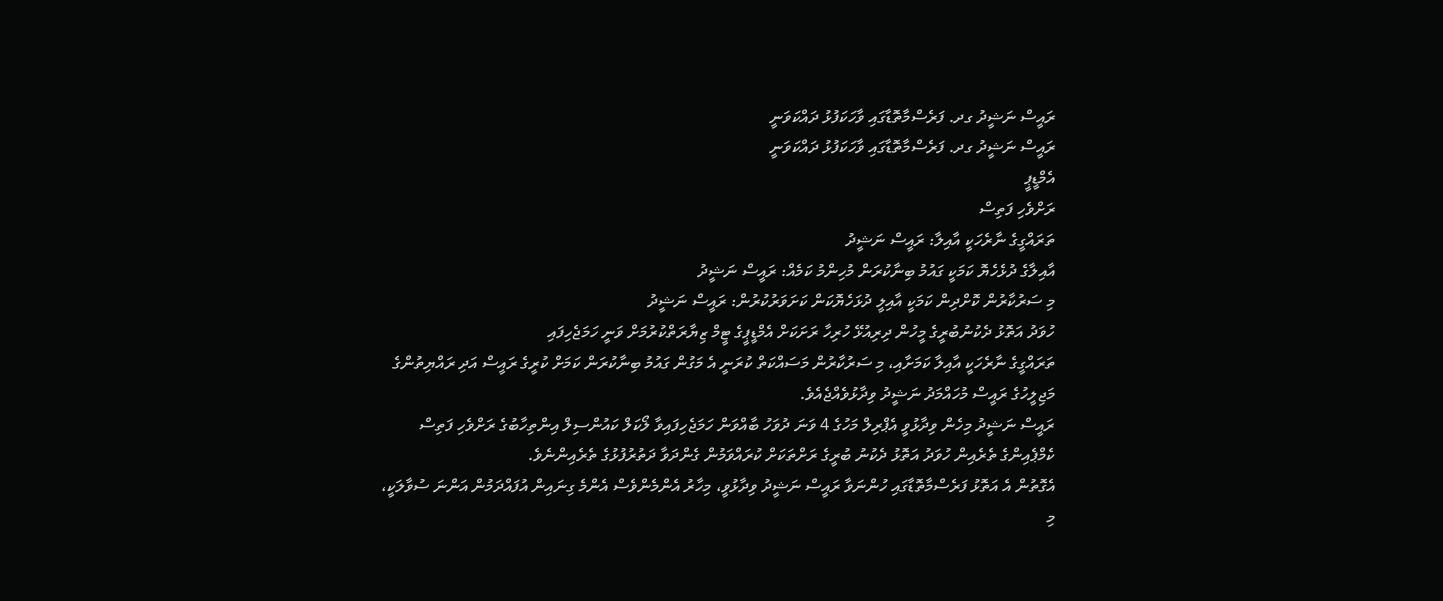ރައީސް ނަޝީދު ގދ. ފަރެސްމާތޮޑާގައި ވާހަކަފުޅު ދައްކަވަނީ
ރައީސް ނަޝީދު ގދ. ފަރެސްމާތޮޑާގައި ވާހަކަފުޅު ދައްކަވަނީ
އެމްޑީޕީ
ރަށްވެހި ފަތިސް
ތަރައްގީގެ ނާރެހަކީ އާއިލާ: ރައީސް ނަޝީދު
އާއިލާގެ ދުޅެހެޔޮ ކަމަކީ ގައުމު ބިނާކުރަން މުހިންމު ކަމެއް: ރައީސް ނަޝީދު
މި ސަރުކާރުން ކޮށްދިން ކަމަކީ އާއިލީ ދުޅަހެޔޮކަން ކަށަވަރުކުރުން: ރައީސް ނަޝީދު
ހުވަދު އަތޮޅު ދެކުނުބުރީގެ މީހުން ދިރިއުޅޭ ހުރިހާ ރަށަކަށް އެމްޑީޕީގެ ޓީމް ޒިޔާރަތްކުރުމަށް ވަނީ ހަމަޖެހިފައި
ތަރައްގީގެ ނާރެހަކީ އާއިލާ ކަމަށާއި، މި ސަރުކާރުން މަސައްކަތް ކުރަނީ އެ މަގުން ގައުމު ބިނާކުރަން ކަމަށް ކުރީގެ ރައީސް އަދި ރައްޔިތުންގެ މަޖިލީހުގެ ރައީސް މުހައްމަދު ނަޝީދު ވިދާޅުވެއްޖެއެވެ.
ރައީސް ނަޝީދު މިހެން ވިދާޅުވީ އެޕްރިލް މަހުގެ 4 ވަނަ ދުވަހު ބާއްވަން ހަމަޖެހިފައިވާ ލޯކަލް ކައުންސިލް އިންތިހާބުގެ ރަށްވެހި ފަތިސް ކެމްޕެއިންގެ ތެރެއިން ހުވަދު އަތޮޅު ދެކުނު ބުރީގެ ރަށްތަކަށް ކުރައްވަމުން ގެންދަވާ ދަތުރުފުޅުގެ ތެރެއިންނެވެ.
އެގޮތުން އެ އަތޮޅު ފަރެސްމާތޮޑާގައި ހުންނަވާ ރައީސް ނަޝީދު ވިދާޅުވީ، މިހާރު އެންމެންވެސް އެންމެ ގިނައިން އުފައްދަމުން އަންނަ ސުވާލަކީ، މި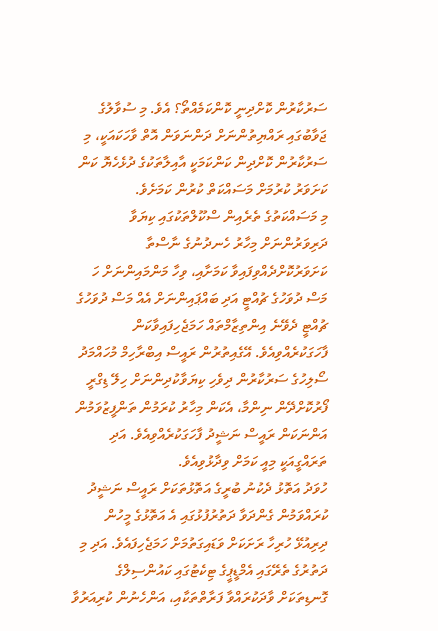ސަރުކާރުން ކޮށްދިނީ ކޮންކަމެއްތޯ؟ އެވެ. މި ސުވާލުގެ ޖަވާބުގައި ރައްޔިތުންނަށް ދަންނަވަން އޮތް ވާހަކައަކީ، މި ސަރުކާރުން ކޮށްދިން ކަންކަމަކީ އާއިލާތަކުގެ ދުޅެހެޔޮ ކަން ކަށަވަރު ކުރުމަށް މަސައްކަތް ކުރުން ކަމަށެވެ.
މި މަސައްކަތުގެ ތެރެއިން ސްކޫލްތަކުގައި ކިޔަވާ ދަރިވަރުންނަށް މިހާރު ހެނދުނުގެ ނާސްތާ ކަށަވަރުކޮށްދެއްވިފައިވާ ކަމަށާއި، ވިހާ މަންމައިންނަށް ހަ މަސް ދުވަހުގެ ޗުއްޓީ އަދި ބައްޕައިންނަށް އެއް މަސް ދުވަހުގެ ޗުއްޓީ ދެވޭނެ އިންތިޒާމްތައް ހަމަޖެހިފައިވާކަން ފާހަގަކުރެއްވިއެވެ. އޭގެއިތުރުން ރައީސް އިބްރާހިމް މުހައްމަދު ސޯލިހުގެ ސަރުކާރުން ދިވެހި ކިޔަވާކުދިންނަށް ހިލޭ ޑިގްރީ ފޯރުކޮށްދޭން ނިންމާ، އެކަން މިހާރު ކުރަމުން ތަންފީޒުވަމުން އަންނަކަން ރައީސް ނަޝީދު ފާހަގަކުރެއްވިއެވެ. އަދި ތަރައްގީއަކީ މިއީ ކަމަށް ވިދާޅުވިއެވެ.
ހުވަދު އަތޮޅު ދެކުނު ބުރީގެ އަތޮޅުތަކަށް ރައީސް ނަޝީދު ކުރައްވަމުން ގެންދަވާ ދަތުރުފުޅުގައި އެ އަތޮޅުގެ މީހުން ދިރިއުޅޭ ހުރިހާ ރަށަކަށް ވަޑައިގަތުމަށް ހަމަޖެހިފައެވެ. އަދި މި ދަތުރުގެ ތެރޭގައި އެމްޑީޕީގެ ޓިކެޓުގައި ކައުންސިލްގެ ގޮނޑިތަކަށް ވާދަކުރައްވާ ފަރާތްތަކާއި، އަންހެނުން ކުރިއަރުވާ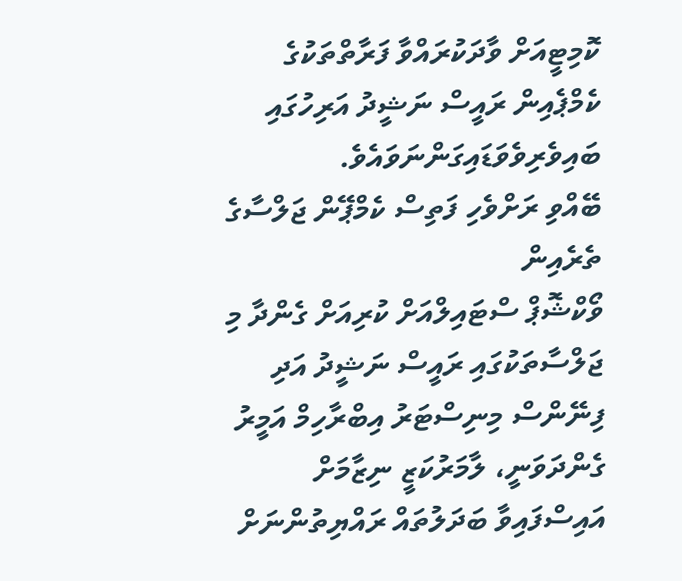ކޮމިޓީއަށް ވާދަކުރައްވާ ފަރާތްތަކުގެ ކެމްޕެއިން ރައީސް ނަޝީދު އަރިހުގައި ބައިވެރިވެވަޑައިގަންނަވައެވެ.
ބޭއްވި ރަށްވެހި ފަތިސް ކެމްޕޭން ޖަލްސާގެ ތެރެއިން
ވޯކްޝޮޕް ސްޓައިލްއަށް ކުރިއަށް ގެންދާ މި ޖަލްސާތަކުގައި ރައީސް ނަޝީދު އަދި ފިނޭންސް މިނިސްޓަރު އިބްރާހިމް އަމީރު ގެންދަވަނީ، ލާމަރުކަޒީ ނިޒާމަށް އައިސްފައިވާ ބަދަލުތައް ރައްޔިތުންނަށް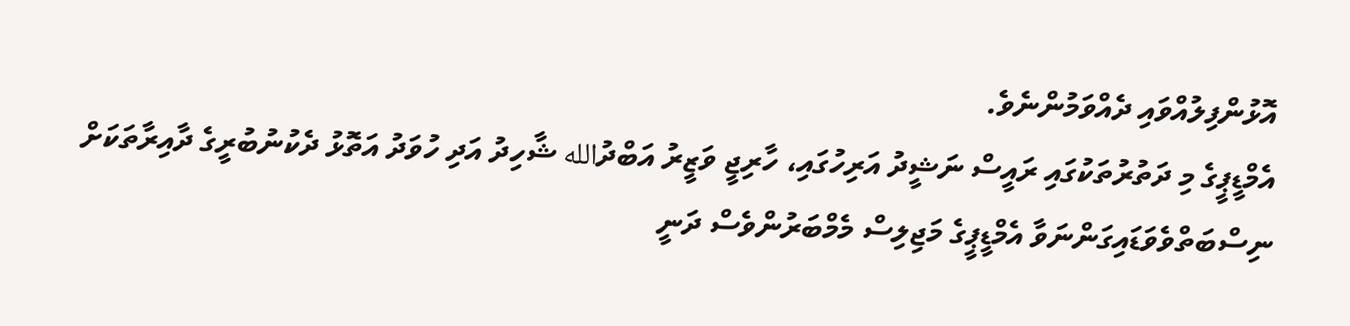އޮޅުންފިލުއްވައި ދެއްވަމުންނެވެ.
އެމްޑީޕީގެ މި ދަތުރުތަކުގައި ރައީސް ނަޝީދު އަރިހުގައި، ހާރިޖީ ވަޒީރު އަބްދުالله ޝާހިދު އަދި ހުވަދު އަތޮޅު ދެކުނުބުރީގެ ދާއިރާތަކަށް ނިސްބަތްވެވަޑައިގަންނަވާ އެމްޑީޕީގެ މަޖިލިސް މެމްބަރުންވެސް ދަނީ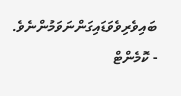ބައިވެރިވެވަޑައިގަންނަވަމުންނެވެ.
- ކޮމެންޓް